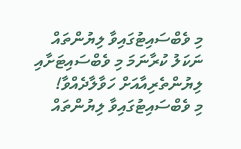މި ވެބްސައިޓުގައިވާ ލިޔުންތައް ނަކަލު ކުރާނަމަ މި ވެބްސައިޓަށާއި ލިޔުންތެރިއާއަށް ހަވާލާދެއްވާ!
މި ވެބްސައިޓުގައިވާ ލިޔުންތައް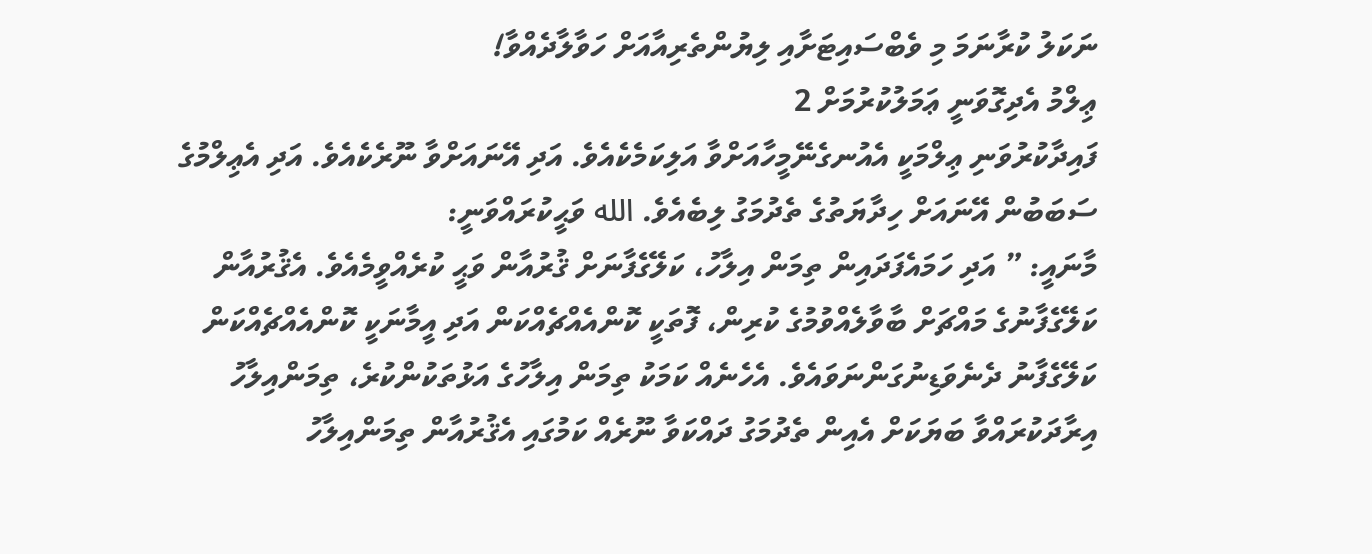ނަކަލު ކުރާނަމަ މި ވެބްސައިޓަށާއި ލިޔުންތެރިއާއަށް ހަވާލާދެއްވާ!
ޢިލްމު އެދިގޮވަނީ ޢަމަލުކުރުމަށް 2
ފައިދާކުރުވަނި ޢިލްމަކީ އެއުނގެނޭމީހާއަށްވާ އަލިކަމެކެއެވެ. އަދި އޭނައަށްވާ ނޫރެކެއެވެ. އަދި އެޢިލްމުގެ ސަބަބުން އޭނައަށް ހިދާޔަތުގެ ތެދުމަގު ލިބެއެވެ. الله ވަޙީކުރައްވަނީ:
މާނައީ: ” އަދި ހަމައެފަދައިން ތިމަން އިލާހު، ކަލޭގެފާނަށް ޤުރުއާން ވަޙީ ކުރެއްވީމެއެވެ. އެޤުރުއާން ކަލޭގެފާނުގެ މައްޗަށް ބާވާލެއްވުމުގެ ކުރިން، ފޮތަކީ ކޮންއެއްޗެއްކަން އަދި އީމާނަކީ ކޮންއެއްޗެއްކަން ކަލޭގެފާނު ދެނެވަޑިނުގަންނަވައެވެ. އެހެނެއް ކަމަކު ތިމަން އިލާހުގެ އަޅުތަކުންކުރެ، ތިމަންއިލާހު  އިރާދަކުރައްވާ ބަޔަކަށް އެއިން ތެދުމަގު ދައްކަވާ ނޫރެއް ކަމުގައި އެޤުރުއާން ތިމަންއިލާހު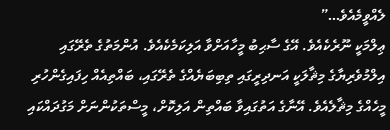ލެއްވީމެއެވެ…”
ޢިލްމަކީ ނޫރެކެއެވެ. އޭގެ ސާޙިބު މީހާއަށްވާ އަލިކަމެކެއެވެ. އުންމަތުގެ ތެރޭގައި އިލްމުވެރިޔާގެ މިޘާލަކީ އަނދިރީގައި ތިބިބަޔެއްގެ ތެރޭގައި، ބައްތިއެއް ހިފައިގެންހުރި މީހެއްގެ މިޘާލެއެވެ. އޭނާގެ އަތުގައިވާ ބައްތިން އަލިކޮށް، މީސްތަކުންނަށް މަގުދައްކައި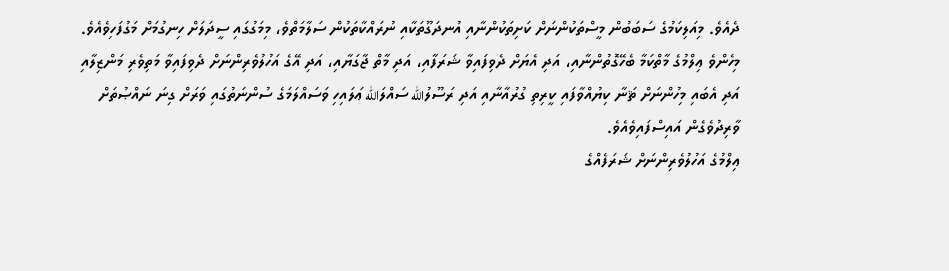ދެއެވެ. މިއަލިކަމުގެ ސަބަބުން މީސްތަކުންނަށް ކަށިތަކުންނާއި އުނދަގޫތަކާއި ނުރައްކާތަކުން ސަލާމަތްވެ، މިމަގުގައި ސީދަލަށް ހިނގުމަށް މަގުފަހިވެއެވެ.
މިހެންވެ ޢިލްމުގެ މާތްކަމާ ބެހޭގޮތުންނާއި، އަދި އެޔަށް ދެވިފައިވާ ޝަރަފާއި، އަދި މާތް ޖާގަޔާއި، އަދި އޭގެ އަހުލުވެރިންނަށް ދެވިފައިވާ މަތިވެރި މަންޒިލާއި އަދި އެބައި މިހުންނަށް ޘަނާ ކިޔުއްވާފައި ކީރިތި ގުރުއާނާއި އަދި ރަސޫލުالله ސައްލަالله ޢަލައިހި ވަސައްލަމަގެ ސުންނަތުގައި ވަރަށް ގިނަ ނައްޞުތަށް ވާރިދުވެގެން އައިސްފައިވެއެވެ.
ޢިލްމުގެ އަހުލުވެރިންނަށް ޝަރަފެއްގެ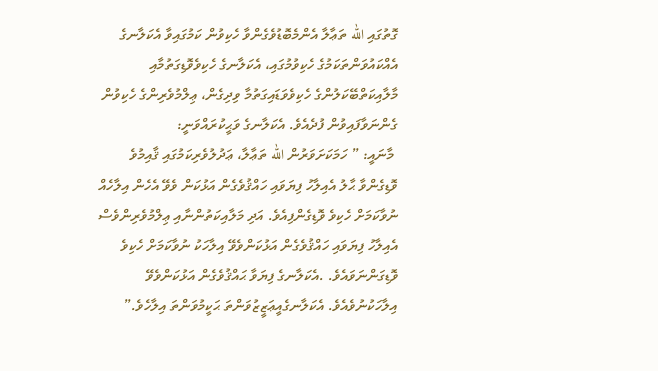ގޮތުގައި الله ތަޢާލާ އެންމެބޮޑުވެގެންވާ ހެކިވުން ކަމުގައިވާ އެކަލާނގެ އެއްކައުވަންތަކަމުގެ ހެކިވުމުގައި، އެކަލާނގެ ހެކިވެވޮޑިގަތުމާއި  މާލާއިކަތްބޭކަލުންގެ ހެކިވެވަޑައިގަތުމާ ވިދިގެން، ޢިލްމުވެރިންގެ ހެކިވުން ގެންނަވާފައިވުން ފުދެއެވެ. އެކަލާނގެ ވަޙީކުރައްވަނީ:
 މާނައީ: ” ހަމަކަށަވަރުން الله ތަޢާލާ، ޢަދުލުވެރިކަމުގައި ޤާއިމުވެ ވޮޑިގެންވާ ޙާލު އެއިލާހު ފިޔަވައި ހައްޤުވެގެން އަޅުކަން ވެވޭ އެހެން އިލާހެއް ނުވާކަމަށް ހެކިވެ ވޮޑިގެންފިއެވެ. އަދި މަލާއިކަތުންނާއި ޢިލްމުވެރިންވެސް އެއިލާހު ފިޔަވައި ހައްޤުވެގެން އަޅުކަންވެވޭ އިލާހަކު ނުވާކަމަށް ހެކިވެ ވޮޑިގަންނަވައެވެ. .އެކަލާނގެ ފިޔަވާ ޙައްޤުވެގެން އަޅުކަންވެވޭ އިލާހަކުނުވެއެވެ. އެކަލާނގެއީޢަޒީޒުވަންތަ ޙަކީމުވަންތަ އިލާހެވެ.”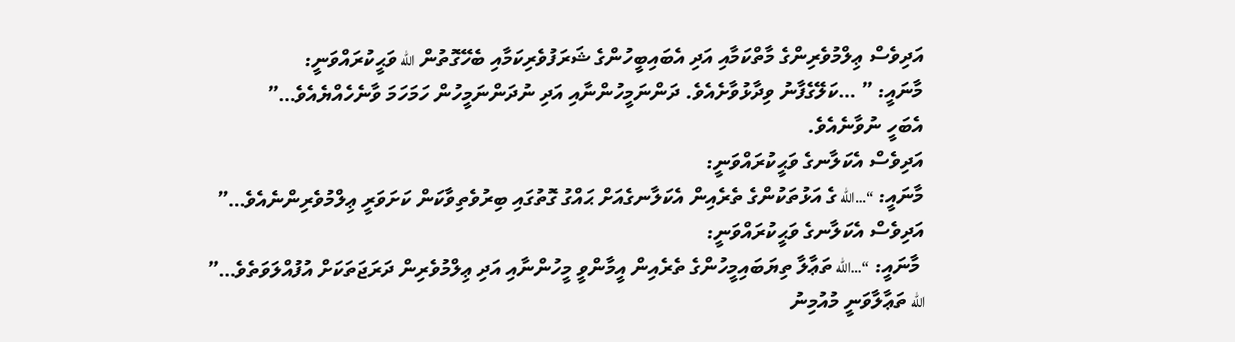އަދިވެސް ޢިލްމުވެރިންގެ މާތްކަމާއި އަދި އެބައިބީހުންގެ ޝަރަފުވެރިކަމާއި ބެހޭގޮތުން الله ވަޙީކުރައްވަނީ:
މާނައީ: ” …ކަލޭގެފާނު ވިދާޅުވާށެއެވެ. ދަންނަމީހުންނާއި އަދި ނުދަންނަމީހުން ހަމަހަމަ ވާނެހެއްޔެއެވެ…”
އެބަހީ ނުވާނެއެވެ.
އަދިވެސް އެކަލާނގެ ވަޙީކުރައްވަނީ:
މާނައީ: “…الله ގެ އަޅުތަކުންގެ ތެރެއިން އެކަލާނގެއަށް ޙައްގު ގޮތުގައި ބިރުވެތިވާކަން ކަށަވަރީ ޢިލްމުވެރިންނެއެވެ…”
އަދިވެސް އެކަލާނގެ ވަޙީކުރައްވަނީ:
 މާނައީ: “…الله ތަޢާލާ ތިޔަބައިމީހުންގެ ތެރެއިން އީމާންވީ މީހުންނާއި އަދި ޢިލްމުވެރިން ދަރަޖަތަކަށް އުފުއްލަވަތެވެ…”
الله ތަޢާލާވަނީ މުއުމިނު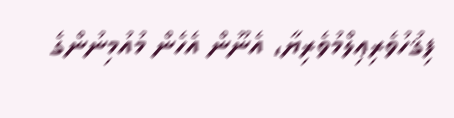ފިޤުހުވެރިޢިލްމުވެރިޔާ، އެނޫން އެހެން މުއުމިނުންގެ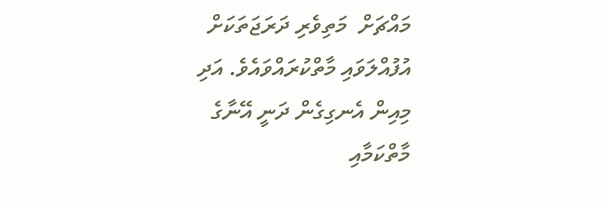މައްޗަށް  މަތިވެރި ދަރަޖަތަކަށް އުފުއްލަވައި މާތްކުރައްވައެވެ. އަދި މިއިން އެނގިގެން ދަނީ އޭނާގެ މާތްކަމާއި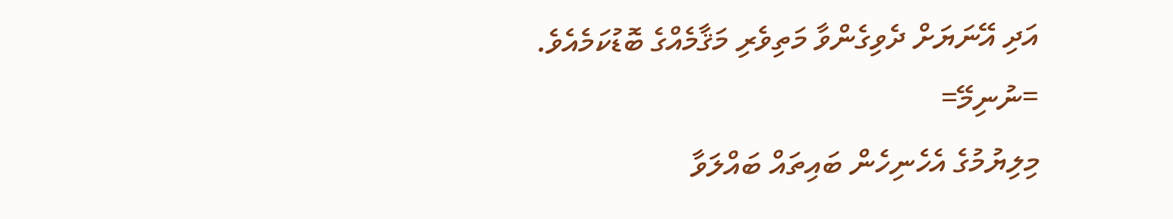އަދި އޭނަޔަށް ދެވިގެންވާ މަތިވެރި މަޤާމެއްގެ ބޮޑުކަމެއެވެ.
=ނުނިމޭ=
މިލިޔުމުގެ އެހެނިހެން ބައިތައް ބައްލަވާ